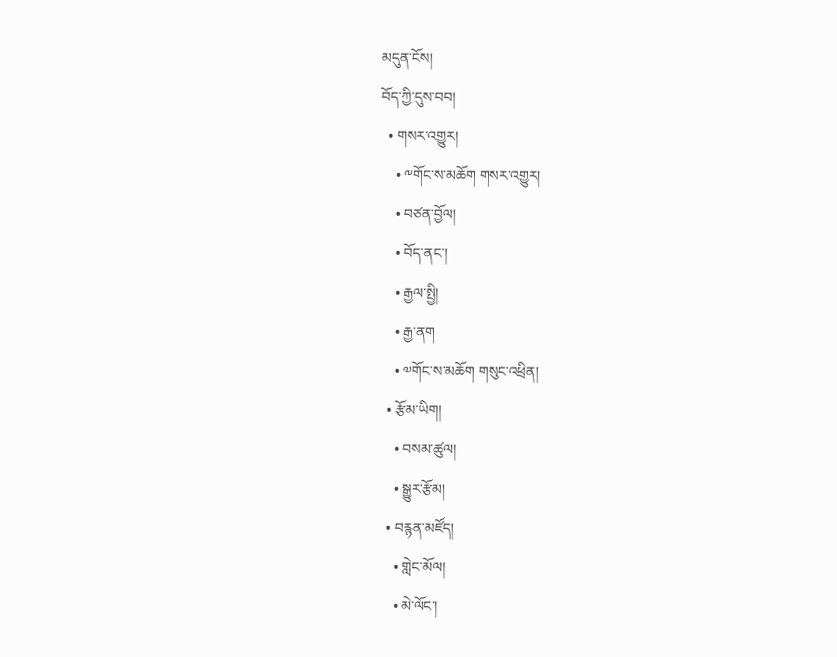མདུན་ངོས།
བོད་ཀྱི་དུས་བབ།
  • གསར་འགྱུར།
    • ༸གོང་ས་མཆོག གསར་འགྱུར།
    • བཙན་བྱོལ།
    • བོད་ནང་།
    • རྒྱལ་སྤྱི།
    • རྒྱ་ནག
    • ༧གོང་ས་མཆོག གསུང་འཕྲིན།
  • རྩོམ་ཡིག།
    • བསམ་ཚུལ།
    • སྒྱུར་རྩོམ།
  • བརྙན་མཛོད།
    • གླེང་མོལ།
    • མེ་ལོང་།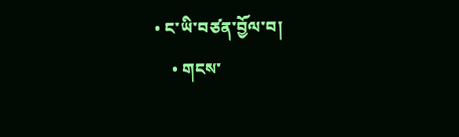• ང་ཡི་བཙན་བྱོལ་བ།
    • གངས་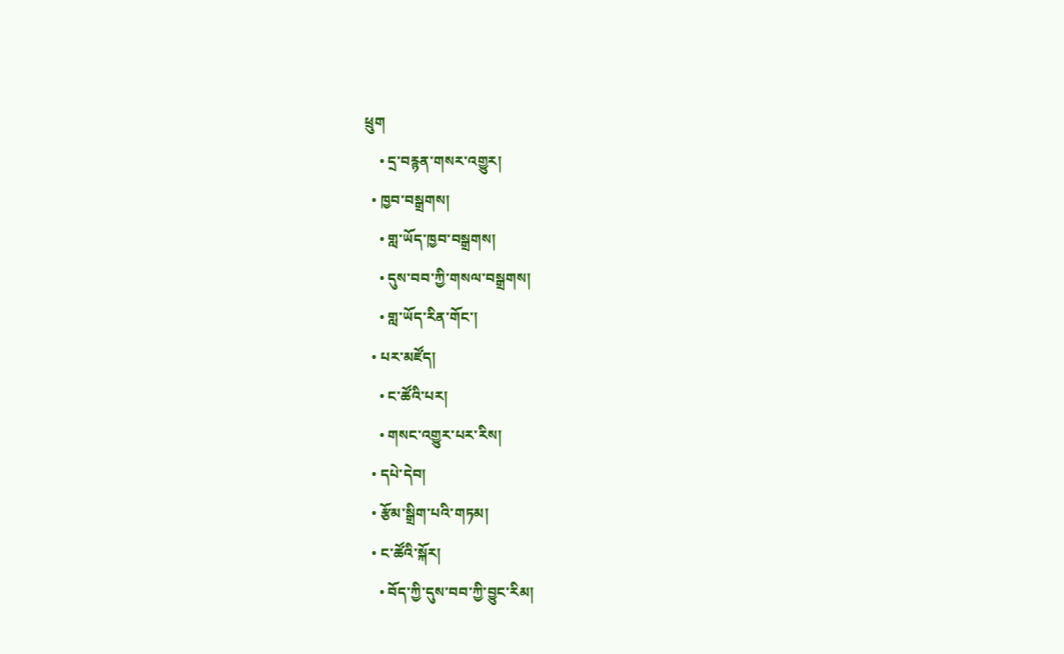ཕྲུག
    • དྲ་བརྙན་གསར་འགྱུར།
  • ཁྱབ་བསྒྲགས།
    • གླ་ཡོད་ཁྱབ་བསྒྲགས།
    • དུས་བབ་ཀྱི་གསལ་བསྒྲགས།
    • གླ་ཡོད་རིན་གོང་།
  • པར་མཛོད།
    • ང་ཚོའི་པར།
    • གསང་འགྱུར་པར་རིས།
  • དཔེ་དེབ།
  • རྩོམ་སྒྲིག་པའི་གཏམ།
  • ང་ཚོའི་སྐོར།
    • བོད་ཀྱི་དུས་བབ་ཀྱི་བྱུང་རིམ།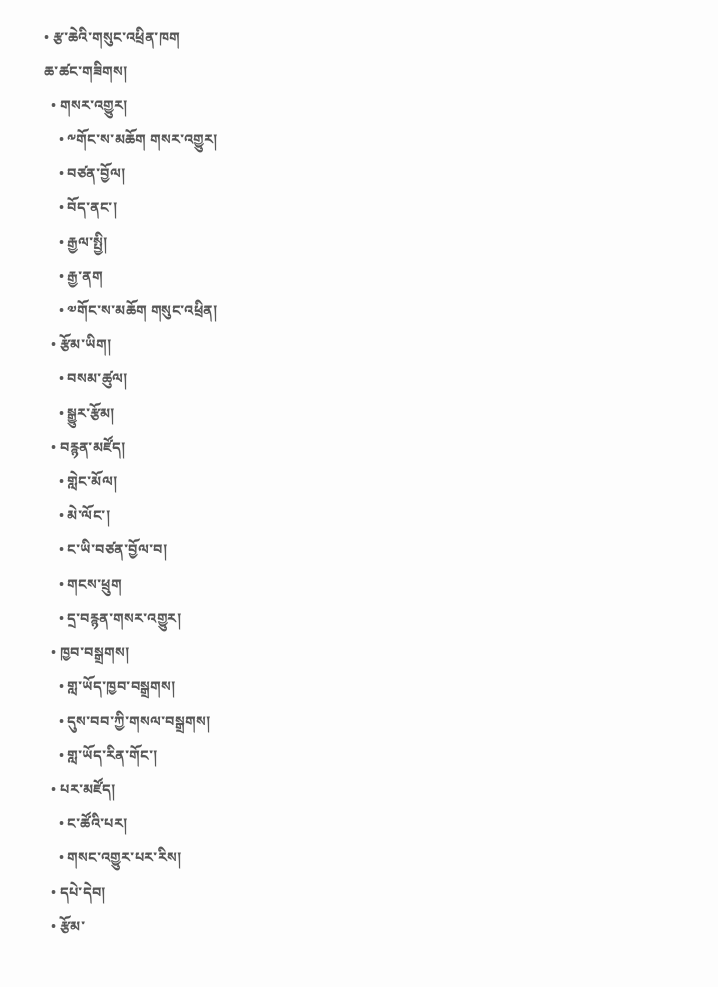• རྩ་ཆེའི་གསུང་འཕྲིན་ཁག
ཆ་ཚང་གཟིགས།
  • གསར་འགྱུར།
    • ༸གོང་ས་མཆོག གསར་འགྱུར།
    • བཙན་བྱོལ།
    • བོད་ནང་།
    • རྒྱལ་སྤྱི།
    • རྒྱ་ནག
    • ༧གོང་ས་མཆོག གསུང་འཕྲིན།
  • རྩོམ་ཡིག།
    • བསམ་ཚུལ།
    • སྒྱུར་རྩོམ།
  • བརྙན་མཛོད།
    • གླེང་མོལ།
    • མེ་ལོང་།
    • ང་ཡི་བཙན་བྱོལ་བ།
    • གངས་ཕྲུག
    • དྲ་བརྙན་གསར་འགྱུར།
  • ཁྱབ་བསྒྲགས།
    • གླ་ཡོད་ཁྱབ་བསྒྲགས།
    • དུས་བབ་ཀྱི་གསལ་བསྒྲགས།
    • གླ་ཡོད་རིན་གོང་།
  • པར་མཛོད།
    • ང་ཚོའི་པར།
    • གསང་འགྱུར་པར་རིས།
  • དཔེ་དེབ།
  • རྩོམ་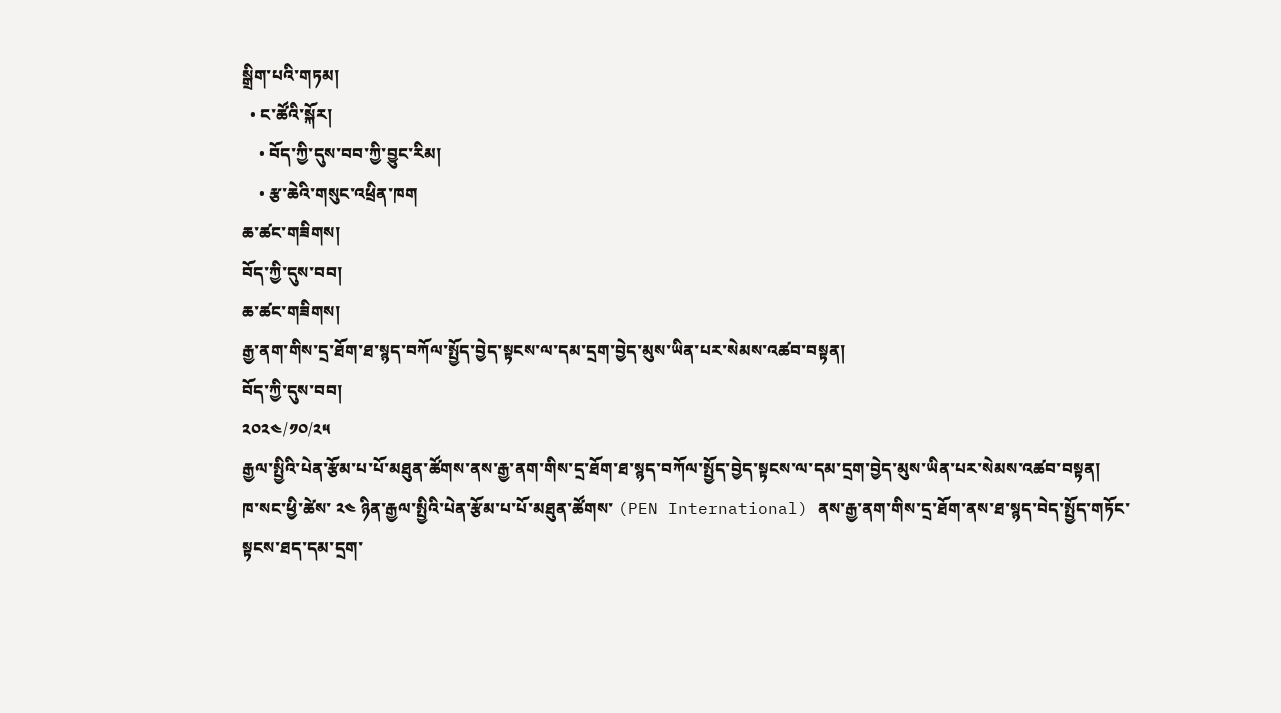སྒྲིག་པའི་གཏམ།
  • ང་ཚོའི་སྐོར།
    • བོད་ཀྱི་དུས་བབ་ཀྱི་བྱུང་རིམ།
    • རྩ་ཆེའི་གསུང་འཕྲིན་ཁག
ཆ་ཚང་གཟིགས།
བོད་ཀྱི་དུས་བབ།
ཆ་ཚང་གཟིགས།
རྒྱ་ནག་གིས་དྲ་ཐོག་ཐ་སྙད་བཀོལ་སྤྱོད་བྱེད་སྟངས་ལ་དམ་དྲག་བྱེད་མུས་ཡིན་པར་སེམས་འཚབ་བསྟན།
བོད་ཀྱི་དུས་བབ།
༢༠༢༤/༡༠/༢༥
རྒྱལ་སྤྱིའི་པེན་རྩོམ་པ་པོ་མཐུན་ཚོགས་ནས་རྒྱ་ནག་གིས་དྲ་ཐོག་ཐ་སྙད་བཀོལ་སྤྱོད་བྱེད་སྟངས་ལ་དམ་དྲག་བྱེད་མུས་ཡིན་པར་སེམས་འཚབ་བསྟན།
ཁ་སང་ཕྱི་ཚེས་ ༢༤ ཉིན་རྒྱལ་སྤྱིའི་པེན་རྩོམ་པ་པོ་མཐུན་ཚོགས་ (PEN International) ནས་རྒྱ་ནག་གིས་དྲ་ཐོག་ནས་ཐ་སྙད་བེད་སྤྱོད་གཏོང་སྟངས་ཐད་དམ་དྲག་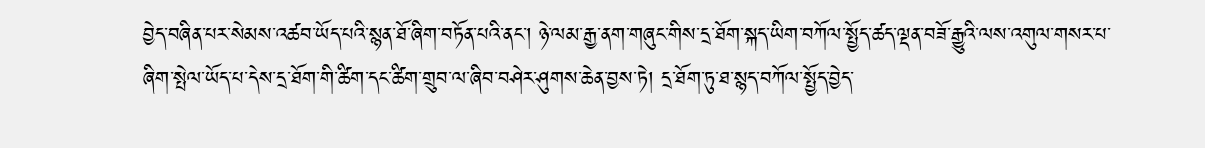བྱེད་བཞིན་པར་སེམས་འཚབ་ཡོད་པའི་སྙན་ཐོ་ཞིག་བཏོན་པའི་ནང་། ཉེ་ལམ་རྒྱ་ནག་གཞུང་གིས་དྲ་ཐོག་སྐད་ཡིག་བཀོལ་སྤྱོད་ཚད་ལྡན་བཟོ་རྒྱུའི་ལས་འགུལ་གསར་པ་ཞིག་སྤེལ་ཡོད་པ་དེས་དྲ་ཐོག་གི་ཚིག་དང་ཚིག་གྲུབ་ལ་ཞིབ་བཤེར་ཤུགས་ཆེན་བྱས་ཏེ། དྲ་ཐོག་ཏུ་ཐ་སྙད་བཀོལ་སྤྱོད་བྱེད་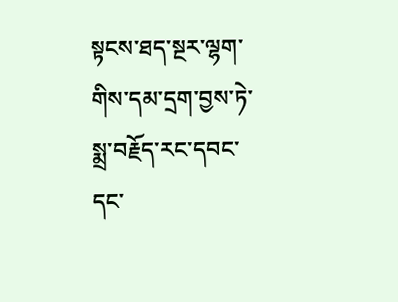སྟངས་ཐད་སྔར་ལྷག་གིས་དམ་དྲག་བྱས་ཏེ་སྨྲ་བརྗོད་རང་དབང་དང་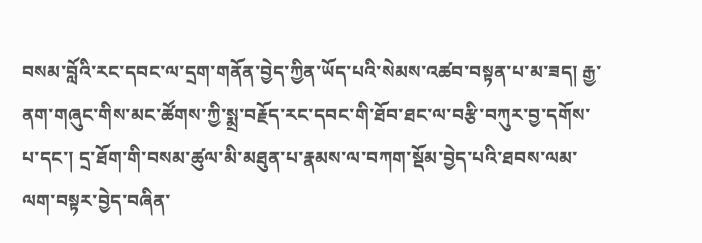བསམ་བློའི་རང་དབང་ལ་དྲག་གནོན་བྱེད་ཀྱིན་ཡོད་པའི་སེམས་འཚབ་བསྟན་པ་མ་ཟད། རྒྱ་ནག་གཞུང་གིས་མང་ཚོགས་ཀྱི་སྨྲ་བརྗོད་རང་དབང་གི་ཐོབ་ཐང་ལ་བརྩི་བཀུར་བྱ་དགོས་པ་དང་། དྲ་ཐོག་གི་བསམ་ཚུལ་མི་མཐུན་པ་རྣམས་ལ་བཀག་སྡོམ་བྱེད་པའི་ཐབས་ལམ་ལག་བསྟར་བྱེད་བཞིན་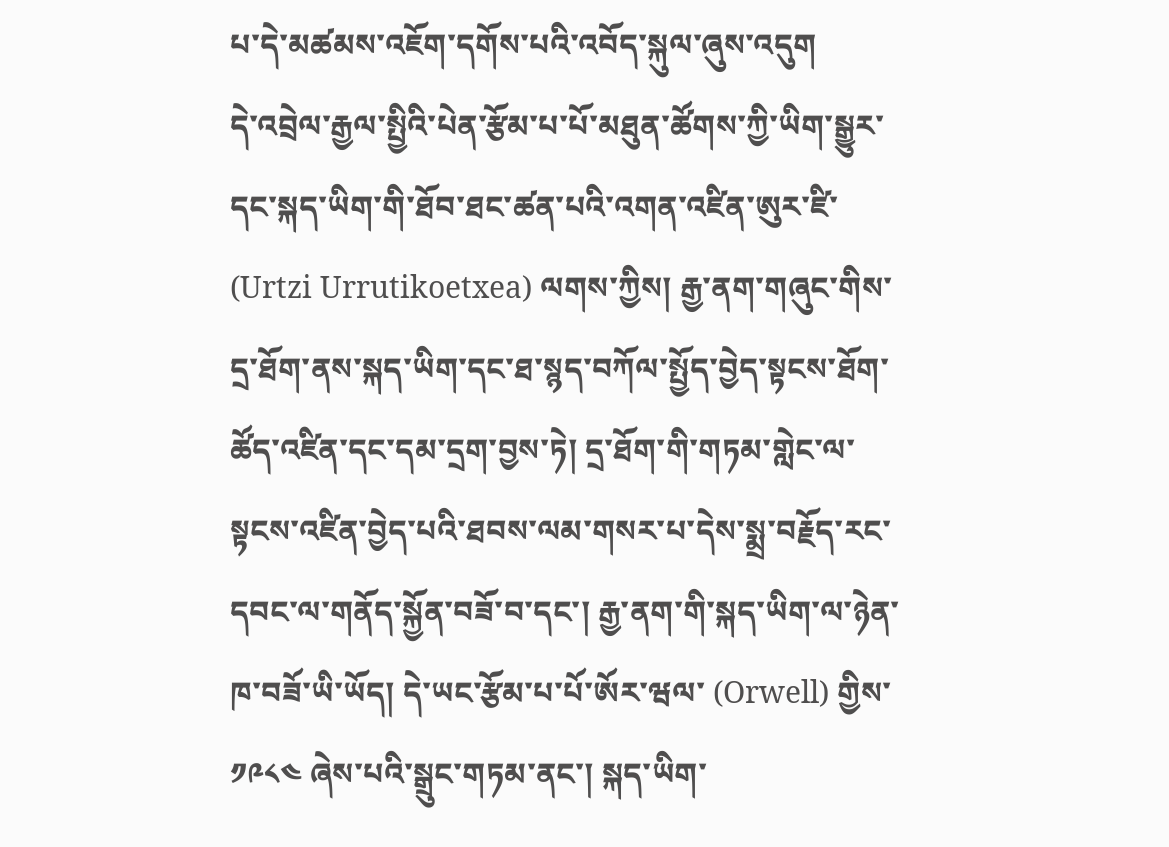པ་དེ་མཚམས་འཇོག་དགོས་པའི་འབོད་སྐུལ་ཞུས་འདུག
དེ་འབྲེལ་རྒྱལ་སྤྱིའི་པེན་རྩོམ་པ་པོ་མཐུན་ཚོགས་ཀྱི་ཡིག་སྒྱུར་དང་སྐད་ཡིག་གི་ཐོབ་ཐང་ཚན་པའི་འགན་འཛིན་ཨུར་ཛི་ (Urtzi Urrutikoetxea) ལགས་ཀྱིས། རྒྱ་ནག་གཞུང་གིས་དྲ་ཐོག་ནས་སྐད་ཡིག་དང་ཐ་སྙད་བཀོལ་སྤྱོད་བྱེད་སྟངས་ཐོག་ཚོད་འཛིན་དང་དམ་དྲག་བྱས་ཏེ། དྲ་ཐོག་གི་གཏམ་གླེང་ལ་སྟངས་འཛིན་བྱེད་པའི་ཐབས་ལམ་གསར་པ་དེས་སྨྲ་བརྗོད་རང་དབང་ལ་གནོད་སྐྱོན་བཟོ་བ་དང་། རྒྱ་ནག་གི་སྐད་ཡིག་ལ་ཉེན་ཁ་བཟོ་ཡི་ཡོད། དེ་ཡང་རྩོམ་པ་པོ་ཨོར་ཝལ་ (Orwell) གྱིས་ ༡༩༨༤ ཞེས་པའི་སྒྲུང་གཏམ་ནང་། སྐད་ཡིག་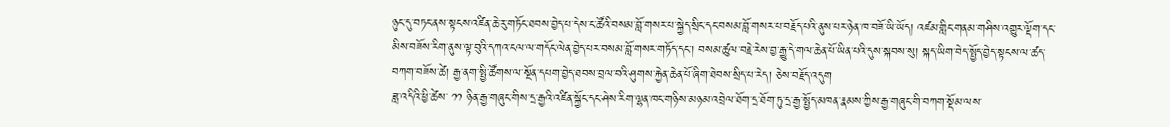ཉུང་དུ་བཏང་ནས་སྟངས་འཛིན་ཆེ་རུ་གཏོང་ཐབས་བྱེད་པ་དེས་ང་ཚོའི་བསམ་བློ་གསར་པ་སྐྱེད་སྲིང་དང་བསམ་བློ་གསར་པ་བརྗོད་པའི་ནུས་པར་ཉེན་ཁ་བཟོ་ཡི་ཡོད། འཛམ་གླིང་གནམ་གཤིས་འགྱུར་ལྡོག་དང་མིས་བཟོས་རིག་ནུས་ལྟ་བུའི་དཀའ་ངལ་ལ་གདོང་ལེན་བྱེད་པར་བསམ་བློ་གསར་གཏོད་དང་། བསམ་ཚུལ་བརྗེ་རེས་བྱ་རྒྱུ་དེ་གལ་ཆེན་པོ་ཡིན་པའི་དུས་སྐབས་སུ། སྐད་ཡིག་བེད་སྤྱོད་བྱེད་སྟངས་ལ་ཚད་བཀག་བཟོས་ཚེ། རྒྱ་ནག་སྤྱི་ཚོགས་ལ་སྔོན་དཔག་བྱེད་ཐབས་བྲལ་བའི་ཤུགས་རྐྱེན་ཆེན་པོ་ཞིག་ཐེབས་སྲིད་པ་རེད། ཅེས་བརྗོད་འདུག
ཟླ་འདིའི་ཕྱི་ཚེས་ ༡༡ ཉིན་རྒྱ་གཞུང་གིས་དྲ་རྒྱའི་འཛིན་སྐྱོང་དང་ཤེས་རིག་ལྷན་ཁང་གཉིས་མཉམ་འབྲེལ་ཐོག་དྲ་ཐོག་ཏུ་དྲ་རྒྱ་སྤྱོད་མཁན་རྣམས་ཀྱིས་རྒྱ་གཞུང་གི་བཀག་སྡོམ་ལས་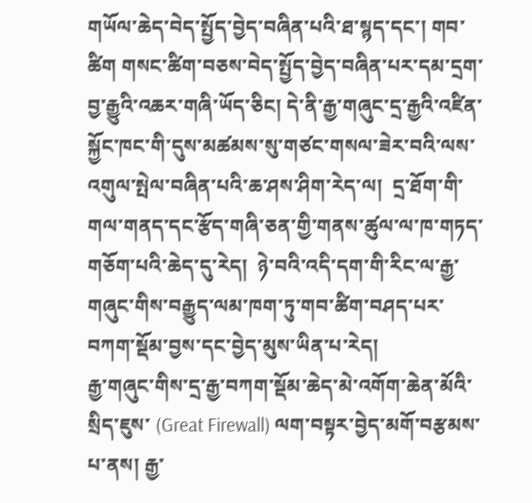གཡོལ་ཆེད་བེད་སྤྱོད་བྱེད་བཞིན་པའི་ཐ་སྙད་དང་། གབ་ཚིག གསང་ཚིག་བཅས་བེད་སྤྱོད་བྱེད་བཞིན་པར་དམ་དྲག་བྱ་རྒྱུའི་འཆར་གཞི་ཡོད་ཅིང། དེ་ནི་རྒྱ་གཞུང་དྲ་རྒྱའི་འཛིན་སྐྱོང་ཁང་གི་དུས་མཚམས་སུ་གཙང་གསལ་ཟེར་བའི་ལས་འགུལ་སྤེལ་བཞིན་པའི་ཆ་ཤས་ཤིག་རེད་ལ།  དྲ་ཐོག་གི་གལ་གནད་དང་རྩོད་གཞི་ཅན་གྱི་གནས་ཚུལ་ལ་ཁ་གཏད་གཅོག་པའི་ཆེད་དུ་རེད།  ཉེ་བའི་འདི་དག་གི་རིང་ལ་རྒྱ་གཞུང་གིས་བརྒྱུད་ལམ་ཁག་ཏུ་གབ་ཚིག་བཤད་པར་བཀག་སྡོམ་བྱས་དང་བྱེད་མུས་ཡིན་པ་རེད།
རྒྱ་གཞུང་གིས་དྲ་རྒྱ་བཀག་སྡོམ་ཆེད་མེ་འགོག་ཆེན་མོའི་སྲིད་ཇུས་ (Great Firewall) ལག་བསྟར་བྱེད་མགོ་བརྩམས་པ་ནས། རྒྱ་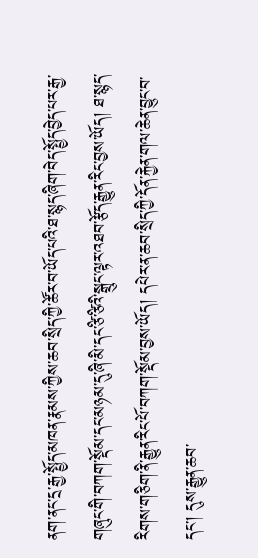ནག་ནང་དྲ་རྒྱ་སྤྱོད་མཁན་རྣམས་ཀྱིས་ཆབ་སྲིད་ཀྱི་ཚོར་བ་ཡོད་པའི་ཐ་སྙད་ཞིག་བེད་སྤྱོད་བྱེད་པར་རྒྱ་གཞུང་གི་བཀག་སྡོམ་དང་མཉམ་དུ་ཞི་མི་དང་ཙི་ཙིའི་སྒྲུང་ལྟར་འཐབ་རྩོད་རྒྱུན་རིང་བྱས་ཡོད། ཐ་སྙད་རིགས་གཅིག་ནི་རྒྱུན་རིང་པོ་བཀག་སྡོམ་བྱས་ཡོད། དཔེར་ན་ཆབ་སྲིད་ཀྱི་དོན་རྐྱེན་གལ་ཆེན་བྱུང་བ་དང་། དུས་རྒྱུན་ཆབ་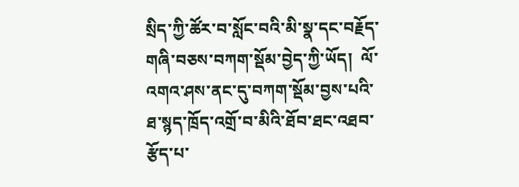སྲིད་ཀྱི་ཚོར་བ་སློང་བའི་མི་སྣ་དང་བརྗོད་གཞི་བཅས་བཀག་སྡོམ་བྱེད་ཀྱི་ཡོད།  ལོ་འགའ་ཤས་ནང་དུ་བཀག་སྡོམ་བྱས་པའི་ཐ་སྙད་ཁྲོད་འགྲོ་བ་མིའི་ཐོབ་ཐང་འཐབ་རྩོད་པ་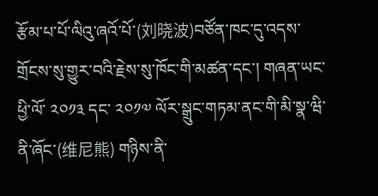རྩོམ་པ་པོ་ལིའུ་ཞའོ་པོ་(刘晓波)བཙོན་ཁང་དུ་འདས་གྲོངས་སུ་གྱུར་བའི་རྗེས་སུ་ཁོང་གི་མཚན་དང་། གཞན་ཡང་ཕྱི་ལོ་ ༢༠༡༣ དང་ ༢༠༡༧ ལོར་སྒྲུང་གཏམ་ནང་གི་མི་སྣ་ཝི་ནི་ཞོང་(维尼熊) གཉིས་ནི་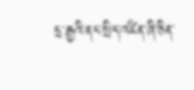དྲ་རྒྱའི་ནང་སྲིད་འཛིན་ཞི་ཅིན་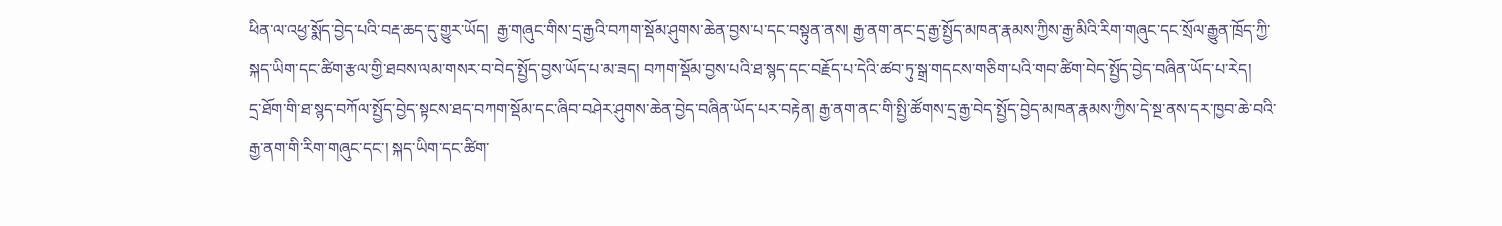ཕིན་ལ་འཕྱ་སྨོད་བྱེད་པའི་བརྡ་ཆད་དུ་གྱུར་ཡོད།  རྒྱ་གཞུང་གིས་དྲ་རྒྱའི་བཀག་སྡོམ་ཤུགས་ཆེན་བྱས་པ་དང་བསྟུན་ནས། རྒྱ་ནག་ནང་དྲ་རྒྱ་སྤྱོད་མཁན་རྣམས་ཀྱིས་རྒྱ་མིའི་རིག་གཞུང་དང་སྲོལ་རྒྱུན་ཁྲོད་ཀྱི་སྐད་ཡིག་དང་ཚིག་རྩལ་གྱི་ཐབས་ལམ་གསར་བ་བེད་སྤྱོད་བྱས་ཡོད་པ་མ་ཟད། བཀག་སྡོམ་བྱས་པའི་ཐ་སྙད་དང་བརྗོད་པ་དེའི་ཚབ་ཏུ་སྒྲ་གདངས་གཅིག་པའི་གབ་ཚིག་བེད་སྤྱོད་བྱེད་བཞིན་ཡོད་པ་རེད།
དྲ་ཐོག་གི་ཐ་སྙད་བཀོལ་སྤྱོད་བྱེད་སྟངས་ཐད་བཀག་སྡོམ་དང་ཞིབ་བཤེར་ཤུགས་ཆེན་བྱེད་བཞིན་ཡོད་པར་བརྟེན། རྒྱ་ནག་ནང་གི་སྤྱི་ཚོགས་དྲ་རྒྱ་བེད་སྤྱོད་བྱེད་མཁན་རྣམས་ཀྱིས་དེ་སྔ་ནས་དར་ཁྱབ་ཆེ་བའི་རྒྱ་ནག་གི་རིག་གཞུང་དང་། སྐད་ཡིག་དང་ཚིག་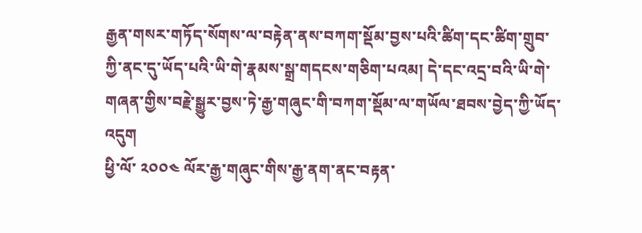རྒྱན་གསར་གཏོད་སོགས་ལ་བརྟེན་ནས་བཀག་སྡོམ་བྱས་པའི་ཚིག་དང་ཚིག་གྲུབ་ཀྱི་ནང་དུ་ཡོད་པའི་ཡི་གེ་རྣམས་སྒྲ་གདངས་གཅིག་པའམ། དེ་དང་འདྲ་བའི་ཡི་གེ་གཞན་གྱིས་བརྗེ་སྒྱུར་བྱས་ཏེ་རྒྱ་གཞུང་གི་བཀག་སྡོམ་ལ་གཡོལ་ཐབས་བྱེད་ཀྱི་ཡོད་འདུག
ཕྱི་ལོ་ ༢༠༠༤ ལོར་རྒྱ་གཞུང་གིས་རྒྱ་ནག་ནང་བརྟན་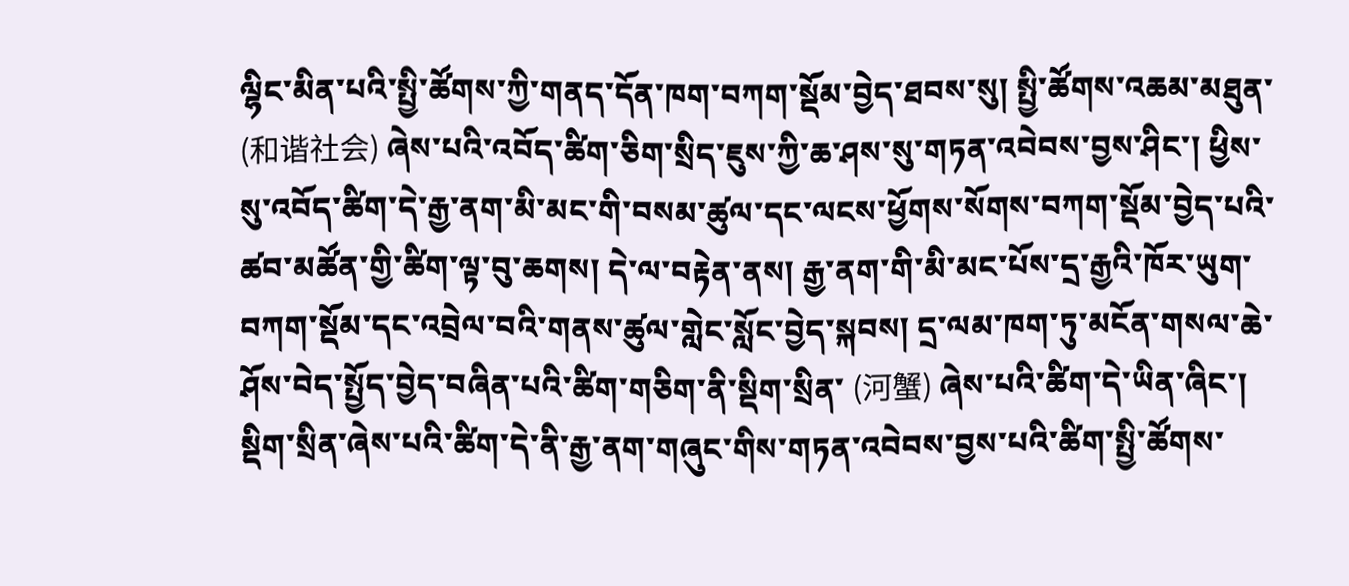ལྷིང་མིན་པའི་སྤྱི་ཚོགས་ཀྱི་གནད་དོན་ཁག་བཀག་སྡོམ་བྱེད་ཐབས་སུ། སྤྱི་ཚོགས་འཆམ་མཐུན་ (和谐社会) ཞེས་པའི་འབོད་ཚིག་ཅིག་སྲིད་ཇུས་ཀྱི་ཆ་ཤས་སུ་གཏན་འབེབས་བྱས་ཤིང་། ཕྱིས་སུ་འབོད་ཚིག་དེ་རྒྱ་ནག་མི་མང་གི་བསམ་ཚུལ་དང་ལངས་ཕྱོགས་སོགས་བཀག་སྡོམ་བྱེད་པའི་ཚབ་མཚོན་གྱི་ཚིག་ལྟ་བུ་ཆགས། དེ་ལ་བརྟེན་ནས། རྒྱ་ནག་གི་མི་མང་པོས་དྲ་རྒྱའི་ཁོར་ཡུག་བཀག་སྡོམ་དང་འབྲེལ་བའི་གནས་ཚུལ་གླེང་སློང་བྱེད་སྐབས། དྲ་ལམ་ཁག་ཏུ་མངོན་གསལ་ཆེ་ཤོས་བེད་སྤྱོད་བྱེད་བཞིན་པའི་ཚིག་གཅིག་ནི་སྡིག་སྲིན་ (河蟹) ཞེས་པའི་ཚིག་དེ་ཡིན་ཞིང་། སྡིག་སྲིན་ཞེས་པའི་ཚིག་དེ་ནི་རྒྱ་ནག་གཞུང་གིས་གཏན་འབེབས་བྱས་པའི་ཚིག་སྤྱི་ཚོགས་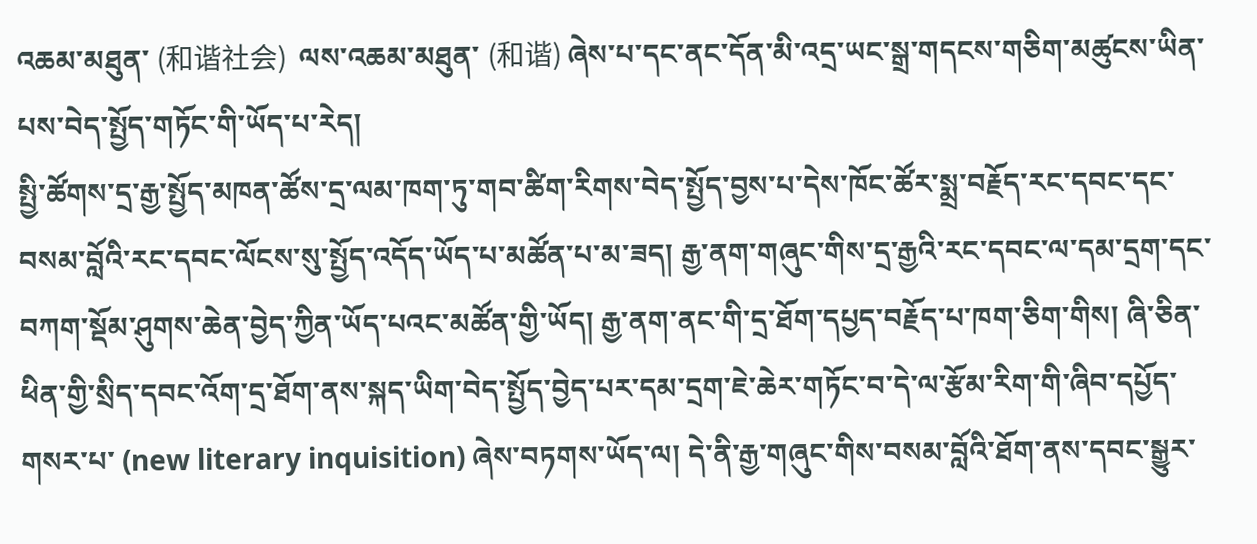འཆམ་མཐུན་ (和谐社会)  ལས་འཆམ་མཐུན་ (和谐) ཞེས་པ་དང་ནང་དོན་མི་འདྲ་ཡང་སྒྲ་གདངས་གཅིག་མཚུངས་ཡིན་པས་བེད་སྤྱོད་གཏོང་གི་ཡོད་པ་རེད།
སྤྱི་ཚོགས་དྲ་རྒྱ་སྤྱོད་མཁན་ཚོས་དྲ་ལམ་ཁག་ཏུ་གབ་ཚིག་རིགས་བེད་སྤྱོད་བྱས་པ་དེས་ཁོང་ཚོར་སྨྲ་བརྗོད་རང་དབང་དང་བསམ་བློའི་རང་དབང་ལོངས་སུ་སྤྱོད་འདོད་ཡོད་པ་མཚོན་པ་མ་ཟད། རྒྱ་ནག་གཞུང་གིས་དྲ་རྒྱའི་རང་དབང་ལ་དམ་དྲག་དང་བཀག་སྡོམ་ཤུགས་ཆེན་བྱེད་ཀྱིན་ཡོད་པའང་མཚོན་གྱི་ཡོད། རྒྱ་ནག་ནང་གི་དྲ་ཐོག་དཔྱད་བརྗོད་པ་ཁག་ཅིག་གིས། ཞི་ཅིན་ཕིན་གྱི་སྲིད་དབང་འོག་དྲ་ཐོག་ནས་སྐད་ཡིག་བེད་སྤྱོད་བྱེད་པར་དམ་དྲག་ཇེ་ཆེར་གཏོང་བ་དེ་ལ་རྩོམ་རིག་གི་ཞིབ་དཔྱོད་གསར་པ་ (new literary inquisition) ཞེས་བཏགས་ཡོད་ལ། དེ་ནི་རྒྱ་གཞུང་གིས་བསམ་བློའི་ཐོག་ནས་དབང་སྒྱུར་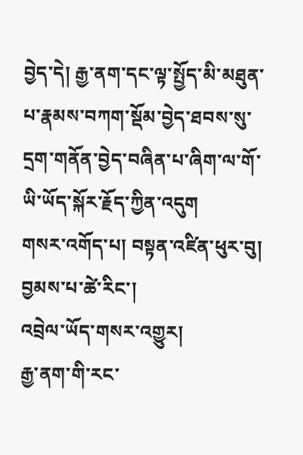བྱེད་དེ། རྒྱ་ནག་དང་ལྟ་སྤྱོད་མི་མཐུན་པ་རྣམས་བཀག་སྡོམ་བྱེད་ཐབས་སུ་དྲག་གནོན་བྱེད་བཞིན་པ་ཞིག་ལ་གོ་ཡི་ཡོད་སྐོར་རྗོད་ཀྱིན་འདུག
གསར་འགོད་པ། བསྟན་འཛིན་ཕུར་བུ། བྱམས་པ་ཚེ་རིང་།
འབྲེལ་ཡོད་གསར་འགྱུར།
རྒྱ་ནག་གི་རང་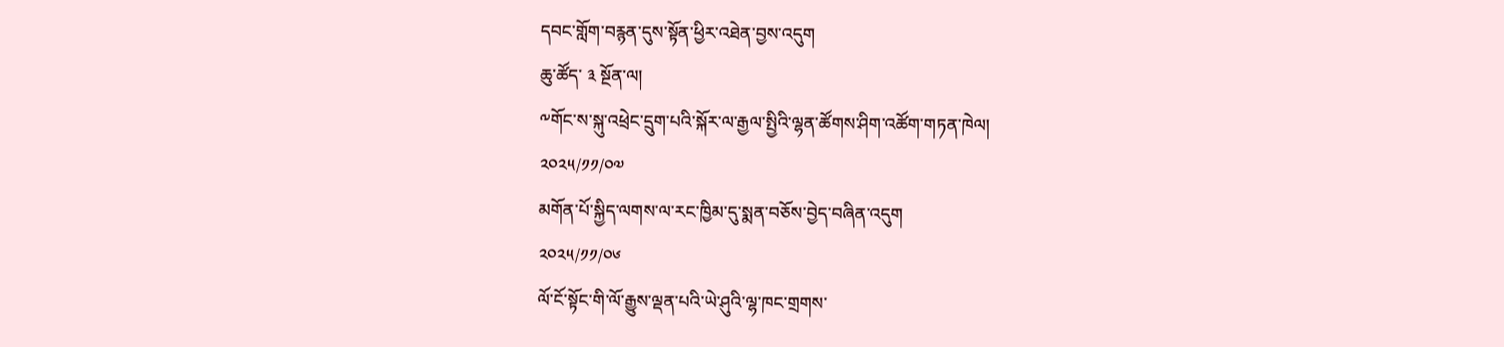དབང་གློག་བརྙན་དུས་སྟོན་ཕྱིར་འཐེན་བྱས་འདུག
ཆུ་ཚོད་ ༣ སྔོན་ལ།
༸གོང་ས་སྐུ་འཕྲེང་དྲུག་པའི་སྐོར་ལ་རྒྱལ་སྤྱིའི་ལྷན་ཚོགས་ཤིག་འཚོག་གཏན་ཁེལ།
༢༠༢༥/༡༡/༠༧
མགོན་པོ་སྐྱིད་ལགས་ལ་རང་ཁྱིམ་དུ་སྨན་བཅོས་བྱེད་བཞིན་འདུག
༢༠༢༥/༡༡/༠༦
ལོ་ངོ་སྟོང་གི་ལོ་རྒྱུས་ལྡན་པའི་ཡེ་ཤུའི་ལྷ་ཁང་གྲགས་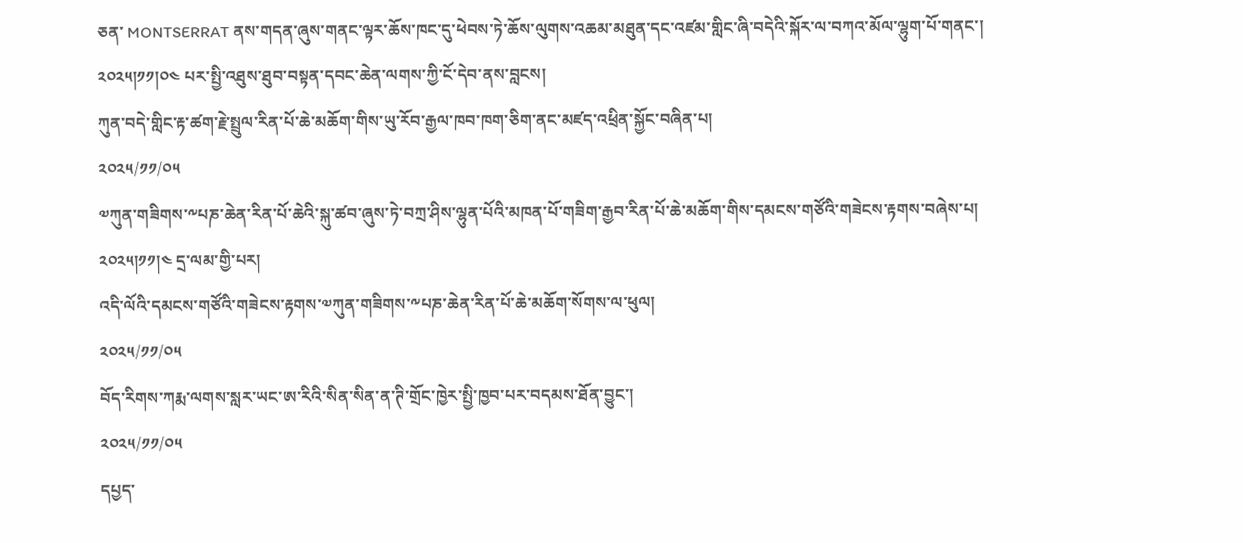ཅན་ MONTSERRAT ནས་གདན་ཞུས་གནང་ལྟར་ཆོས་ཁང་དུ་ཕེབས་ཏེ་ཆོས་ལུགས་འཆམ་མཐུན་དང་འཛམ་གླིང་ཞི་བདེའི་སྐོར་ལ་བཀའ་མོལ་ལྷུག་པོ་གནང་། ༢༠༢༥།༡༡།༠༤ པར་སྤྱི་འཐུས་ཐུབ་བསྟན་དབང་ཆེན་ལགས་ཀྱི་ངོ་དེབ་ནས་བླངས།
ཀུན་བདེ་གླིང་རྟ་ཚག་རྗེ་སྤྲུལ་རིན་པོ་ཆེ་མཆོག་གིས་ཡུ་རོབ་རྒྱལ་ཁབ་ཁག་ཅིག་ནང་མཛད་འཕྲིན་སྐྱོང་བཞིན་པ།
༢༠༢༥/༡༡/༠༥
༧ཀུན་གཟིགས་༸པཎ་ཆེན་རིན་པོ་ཆེའི་སྐུ་ཚབ་ཞུས་ཏེ་བཀྲ་ཤིས་ལྷུན་པོའི་མཁན་པོ་གཟིག་རྒྱབ་རིན་པོ་ཆེ་མཆོག་གིས་དམངས་གཙོའི་གཟེངས་རྟགས་བཞེས་པ། ༢༠༢༥།༡༡།༤ དྲ་ལམ་གྱི་པར།
འདི་ལོའི་དམངས་གཙོའི་གཟེངས་རྟགས་༧ཀུན་གཟིགས་༸པཎ་ཆེན་རིན་པོ་ཆེ་མཆོག་སོགས་ལ་ཕུལ།
༢༠༢༥/༡༡/༠༥
བོད་རིགས་ཀརྨ་ལགས་སླར་ཡང་ཨ་རིའི་སིན་སིན་ན་ཊི་གྲོང་ཁྱེར་སྤྱི་ཁྱབ་པར་བདམས་ཐོན་བྱུང་།
༢༠༢༥/༡༡/༠༥
དཔྱད་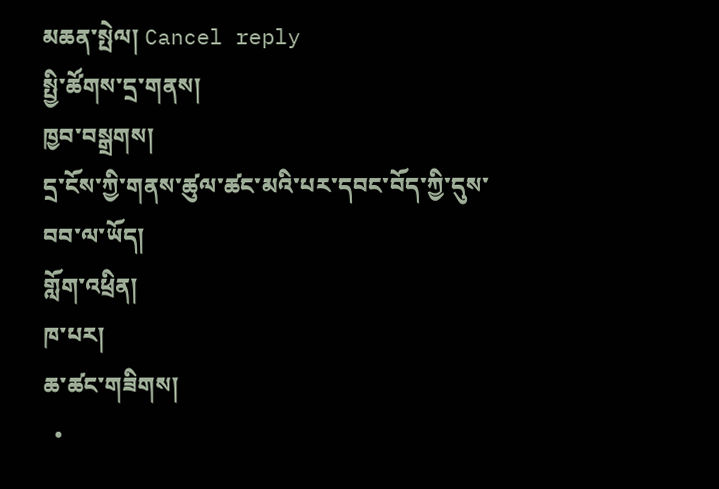མཆན་སྤེལ། Cancel reply
སྤྱི་ཚོགས་དྲ་གནས།
ཁྱབ་བསྒྲགས།
དྲ་ངོས་ཀྱི་གནས་ཚུལ་ཚང་མའི་པར་དབང་བོད་ཀྱི་དུས་བབ་ལ་ཡོད།
གློག་འཕྲིན།
ཁ་པར།
ཆ་ཚང་གཟིགས།
  •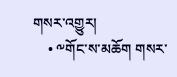གསར་འགྱུར།
    • ༸གོང་ས་མཆོག གསར་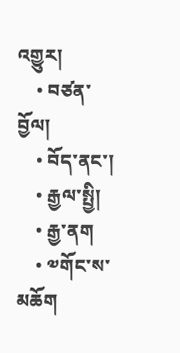འགྱུར།
    • བཙན་བྱོལ།
    • བོད་ནང་།
    • རྒྱལ་སྤྱི།
    • རྒྱ་ནག
    • ༧གོང་ས་མཆོག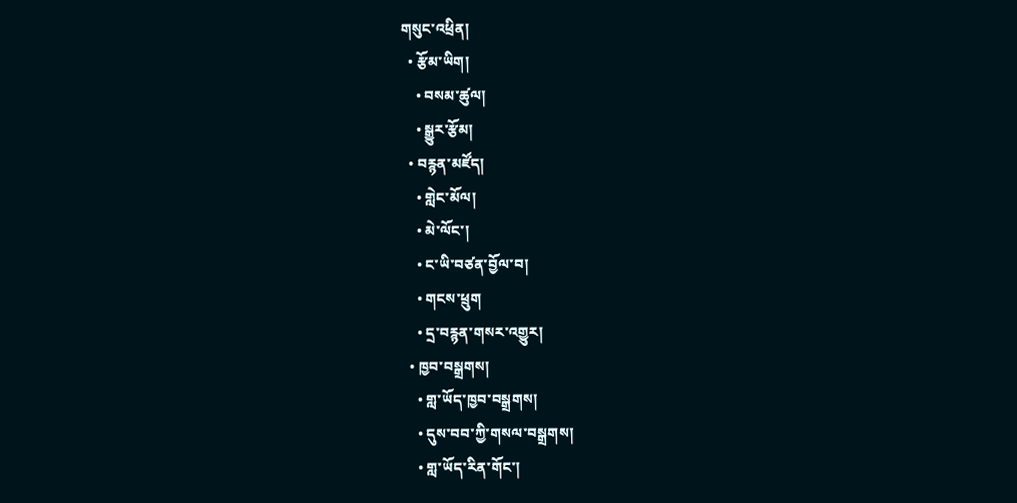གསུང་འཕྲིན།
  • རྩོམ་ཡིག།
    • བསམ་ཚུལ།
    • སྒྱུར་རྩོམ།
  • བརྙན་མཛོད།
    • གླེང་མོལ།
    • མེ་ལོང་།
    • ང་ཡི་བཙན་བྱོལ་བ།
    • གངས་ཕྲུག
    • དྲ་བརྙན་གསར་འགྱུར།
  • ཁྱབ་བསྒྲགས།
    • གླ་ཡོད་ཁྱབ་བསྒྲགས།
    • དུས་བབ་ཀྱི་གསལ་བསྒྲགས།
    • གླ་ཡོད་རིན་གོང་།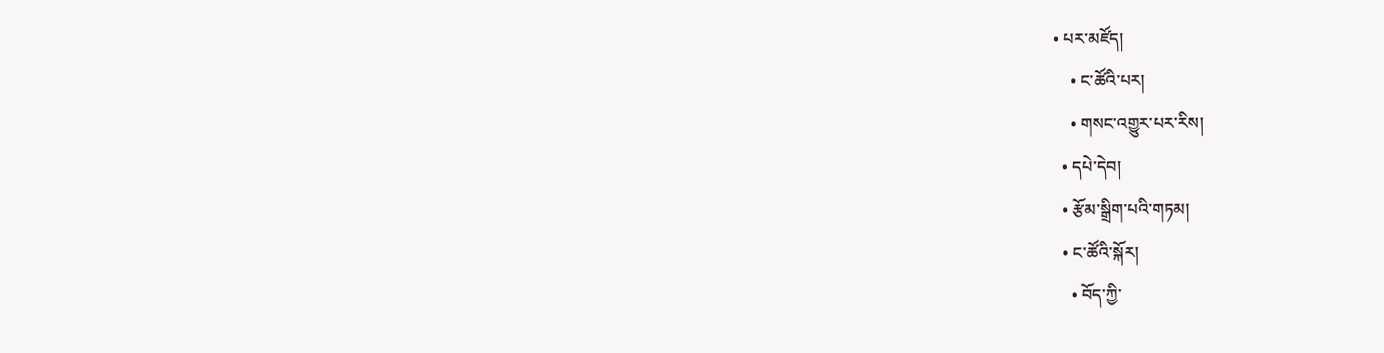• པར་མཛོད།
    • ང་ཚོའི་པར།
    • གསང་འགྱུར་པར་རིས།
  • དཔེ་དེབ།
  • རྩོམ་སྒྲིག་པའི་གཏམ།
  • ང་ཚོའི་སྐོར།
    • བོད་ཀྱི་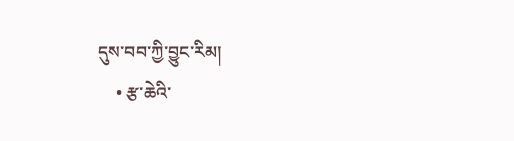དུས་བབ་ཀྱི་བྱུང་རིམ།
    • རྩ་ཆེའི་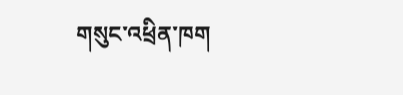གསུང་འཕྲིན་ཁག